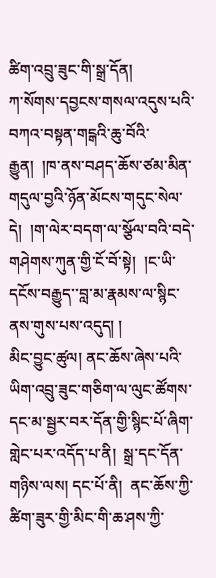ཚིག་འབྲུ་ཟུང་གི་སྒྲ་དོན།
ཀ་སོགས་དབྱངས་གསལ་འདུས་པའི་བཀའ་བསྟན་གངྒའི་ཆུ་བོའི་རྒྱུན།  །ཁ་ནས་བཤད་ཆོས་ཙམ་མིན་གདུལ་བྱའི་ཉོན་མོངས་གདུང་སེལ་དེ།  །ག་ལེར་བདག་ལ་སྩོལ་བའི་བདེ་གཤེགས་ཀུན་གྱི་ངོ་བོ་སྟེ།  །ང་ཡི་དངོས་བརྒྱུད་་བླ་མ་རྣམས་ལ་སྙིང་ནས་གུས་པས་འདུད། །
མིང་བྱུང་ཚུལ། ནང་ཆོས་ཞེས་པའི་ཡིག་འབྲུ་ཟུང་གཅིག་ལ་ལུང་ཚོགས་དང་མ་སྦྱར་བར་དོན་གྱི་སྙིང་པོ་ཞིག་གླེང་པར་འདོད་པ་ནི།  སྒྲ་དང་དོན་གཉིས་ལས། དང་པོ་ནི།  ནང་ཆོས་ཀྱི་ཚིག་ཟུར་གྱི་མིང་གི་ཆ་ཤས་ཀྱི་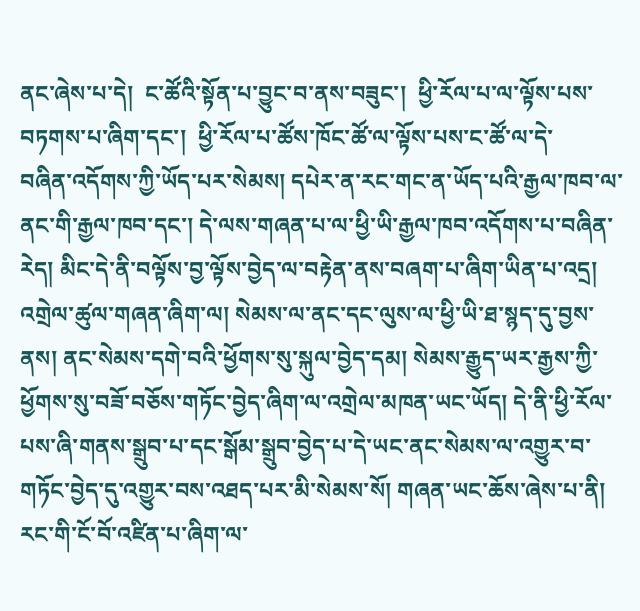ནང་ཞེས་པ་དེ།  ང་ཚོའི་སྟོན་པ་བྱུང་བ་ནས་བཟུང་།  ཕྱི་རོལ་པ་ལ་ལྟོས་པས་བཏགས་པ་ཞིག་དང་།  ཕྱི་རོལ་པ་ཚོས་ཁོང་ཚོ་ལ་ལྟོས་པས་ང་ཚོ་ལ་དེ་
བཞིན་འདོགས་ཀྱི་ཡོད་པར་སེམས། དཔེར་ན་རང་གང་ན་ཡོད་པའི་རྒྱལ་ཁབ་ལ་ནང་གི་རྒྱལ་ཁབ་དང་། དེ་ལས་གཞན་པ་ལ་ཕྱི་ཡི་རྒྱལ་ཁབ་འདོགས་པ་བཞིན་རེད། མིང་དེ་ནི་བལྟོས་བྱ་ལྟོས་བྱེད་ལ་བརྟེན་ནས་བཞག་པ་ཞིག་ཡིན་པ་འདྲ། འགྲེལ་ཚུལ་གཞན་ཞིག་ལ། སེམས་ལ་ནང་དང་ལུས་ལ་ཕྱི་ཡི་ཐ་སྙད་དུ་བྱས་ནས། ནང་སེམས་དགེ་བའི་ཕྱོགས་སུ་སྐུལ་བྱེད་དམ། སེམས་རྒྱུད་ཡར་རྒྱས་ཀྱི་ཕྱོགས་སུ་བཟོ་བཅོས་གཏོང་བྱེད་ཞིག་ལ་འགྲེལ་མཁན་ཡང་ཡོད། དེ་ནི་ཕྱི་རོལ་པས་ཞི་གནས་སྒྲུབ་པ་དང་སྒོམ་སྒྲུབ་བྱེད་པ་དེ་ཡང་ནང་སེམས་ལ་འགྱུར་བ་གཏོང་བྱེད་དུ་འགྱུར་བས་འཐད་པར་མི་སེམས་སོ། གཞན་ཡང་ཆོས་ཞེས་པ་ནི། རང་གི་ངོ་བོ་འཛིན་པ་ཞིག་ལ་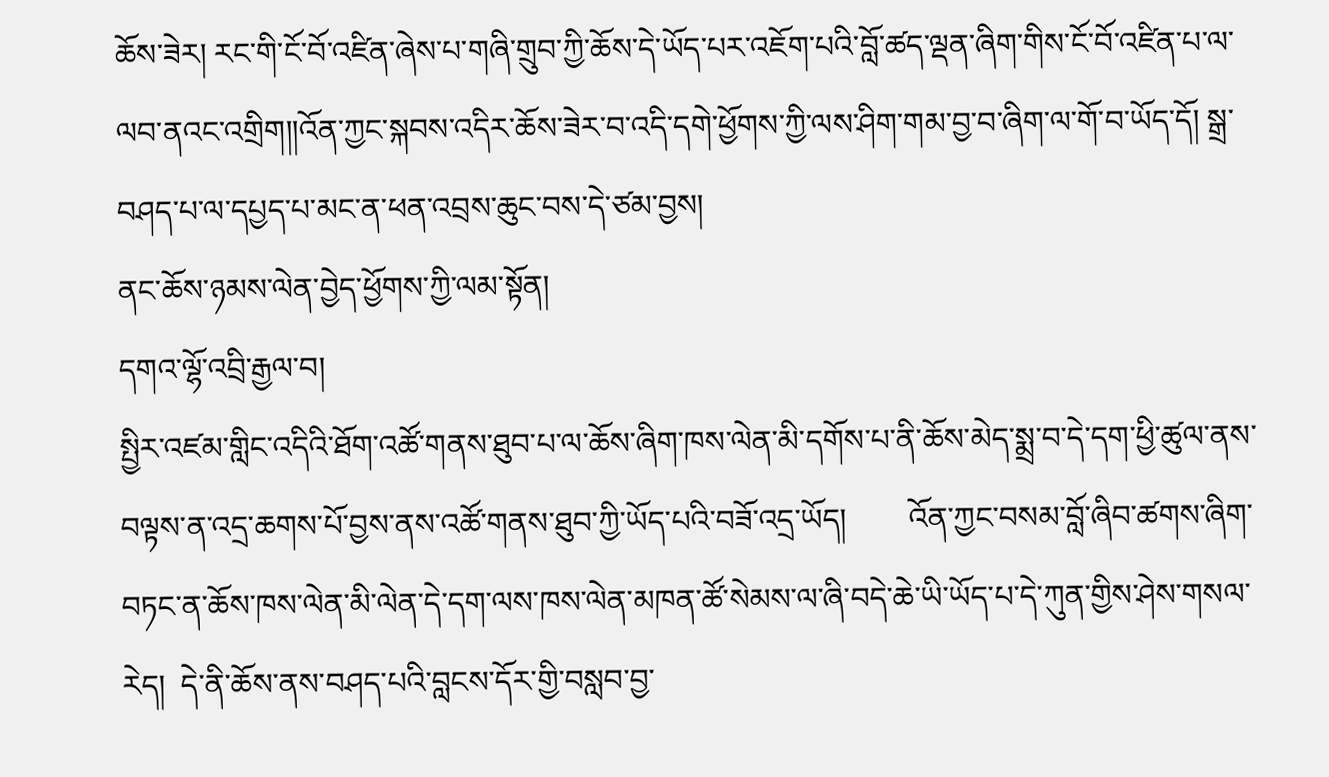ཆོས་ཟེར། རང་གི་ངོ་བོ་འཛིན་ཞེས་པ་གཞི་གྲུབ་ཀྱི་ཆོས་དེ་ཡོད་པར་འཇོག་པའི་བློ་ཚད་ལྡན་ཞིག་གིས་ངོ་བོ་འཛིན་པ་ལ་ལབ་ནའང་འགྲིག།།འོན་ཀྱང་སྐབས་འདིར་ཆོས་ཟེར་བ་འདི་དགེ་ཕྱོགས་ཀྱི་ལས་ཤིག་གམ་བྱ་བ་ཞིག་ལ་གོ་བ་ཡོད་དོ། སྒྲ་བཤད་པ་ལ་དཔྱད་པ་མང་ན་ཕན་འབྲས་ཆུང་བས་དེ་ཙམ་བྱས།
ནང་ཆོས་ཉམས་ལེན་བྱེད་ཕྱོགས་ཀྱི་ལམ་སྟོན།
དགའ་ལྷོ་འབྲི་རྒྱལ་བ།
སྤྱིར་འཛམ་གླིང་འདིའི་ཐོག་འཚོ་གནས་ཐུབ་པ་ལ་ཆོས་ཞིག་ཁས་ལེན་མི་དགོས་པ་ནི་ཆོས་མེད་སྨྲ་བ་དེ་དག་ཕྱི་ཚུལ་ནས་བལྟས་ན་འདྲ་ཆགས་པོ་བྱས་ནས་འཚོ་གནས་ཐུབ་ཀྱི་ཡོད་པའི་བཟོ་འདྲ་ཡོད།        འོན་ཀྱང་བསམ་བློ་ཞིབ་ཚགས་ཞིག་བཏང་ན་ཆོས་ཁས་ལེན་མི་ལེན་དེ་དག་ལས་ཁས་ལེན་མཁན་ཚོ་སེམས་ལ་ཞི་བདེ་ཆེ་ཡི་ཡོད་པ་དེ་ཀུན་གྱིས་ཤེས་གསལ་རེད།  དེ་ནི་ཆོས་ནས་བཤད་པའི་བླངས་དོར་གྱི་བསླབ་བྱ་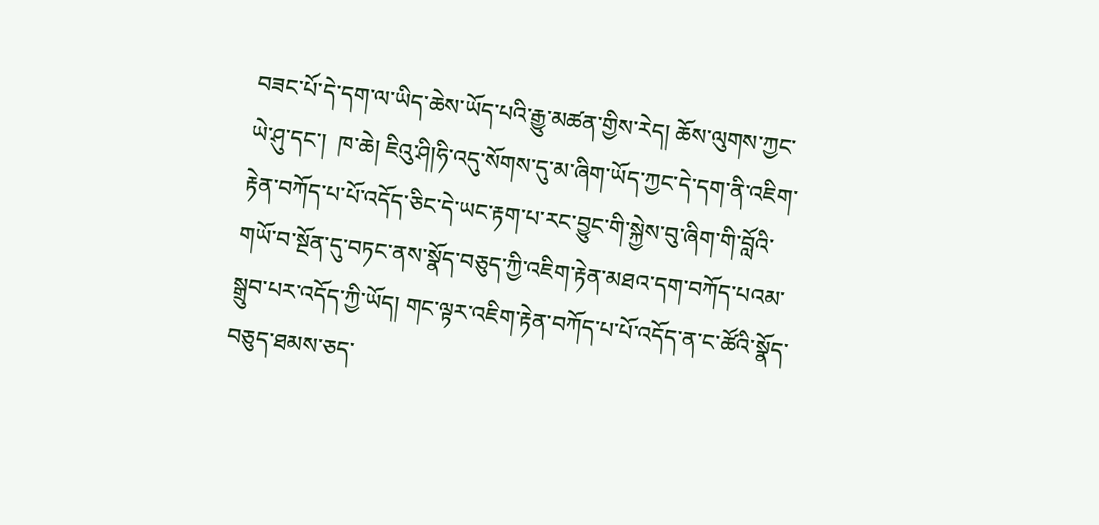བཟང་པོ་དེ་དག་ལ་ཡིད་ཆེས་ཡོད་པའི་རྒྱུ་མཚན་གྱིས་རེད། ཆོས་ལུགས་ཀྱང་ཡེ་ཤུ་དང་།  ཁ་ཆེ། ཇིའུ་ཤི།ཧི་འདུ་སོགས་དུ་མ་ཞིག་ཡོད་ཀྱང་དེ་དག་ནི་འཇིག་རྟེན་བཀོད་པ་པོ་འདོད་ཅིང་དེ་ཡང་རྟག་པ་རང་བྱུང་གི་སྐྱེས་བུ་ཞིག་གི་བློའི་གཡོ་བ་སྔོན་དུ་བཏང་ནས་སྣོད་བཅུད་ཀྱི་འཇིག་རྟེན་མཐའ་དག་བཀོད་པའམ་སྒྲུབ་པར་འདོད་ཀྱི་ཡོད། གང་ལྟར་འཇིག་རྟེན་བཀོད་པ་པོ་འདོད་ན་ང་ཚོའི་སྣོད་བཅུད་ཐམས་ཅད་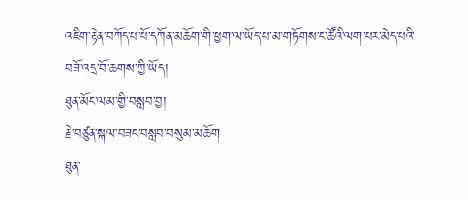འཇིག་རྟེན་བཀོད་པ་པོ་དཀོན་མཆོག་གི་ཕྱག་ལ་ཡོད་པ་མ་གཏོགས་ང་ཚོའི་ལག་པར་མེད་པའི་བཟོ་འདྲ་བོ་ཆགས་ཀྱི་ཡོད།
ཐུན་མོང་ལམ་གྱི་བསླབ་བྱ།
རྗེ་བཙུན་སྐལ་བཟང་བསླབ་བསུམ་མཆོག
ཐུན་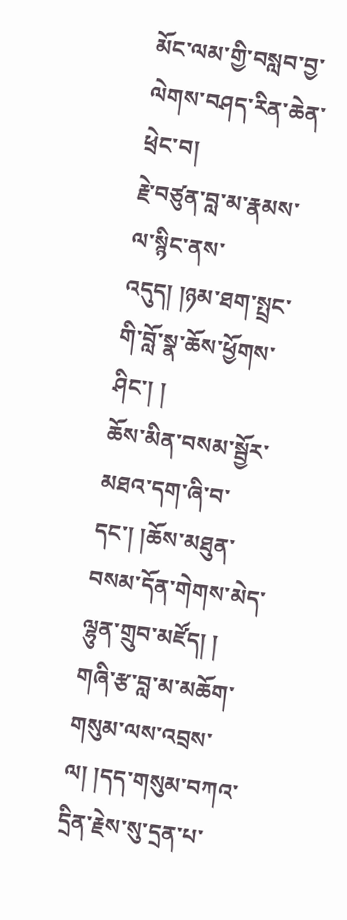མོང་ལམ་གྱི་བསླབ་བྱ་ལེགས་བཤད་རིན་ཆེན་ཕྲེང་བ།
རྗེ་བཙུན་བླ་མ་རྣམས་ལ་སྙིང་ནས་འདུད། །ཉམ་ཐག་སྤྲང་གི་བློ་སྣ་ཆོས་ཕྱོགས་ཤིང་། །
ཆོས་མིན་བསམ་སྦྱོར་མཐའ་དག་ཞི་བ་དང་། །ཆོས་མཐུན་བསམ་དོན་གེགས་མེད་ལྷུན་གྲུབ་མཛོད། །
གཞི་རྩ་བླ་མ་མཆོག་གསུམ་ལས་འབྲས་ལ། །དད་གསུམ་བཀའ་དྲིན་རྗེས་སུ་དྲན་པ་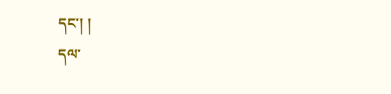དང་། །
དལ་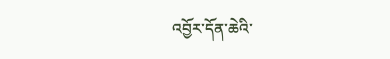འབྱོར་དོན་ཆེའི་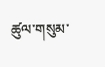ཚུལ་གསུམ་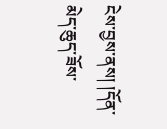ངེས་བྱས་ནས། །དོན་མེད་ཆུད་ཟོས་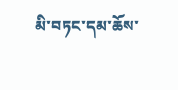མི་བཏང་དམ་ཆོས་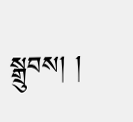སྒྲུབས། །